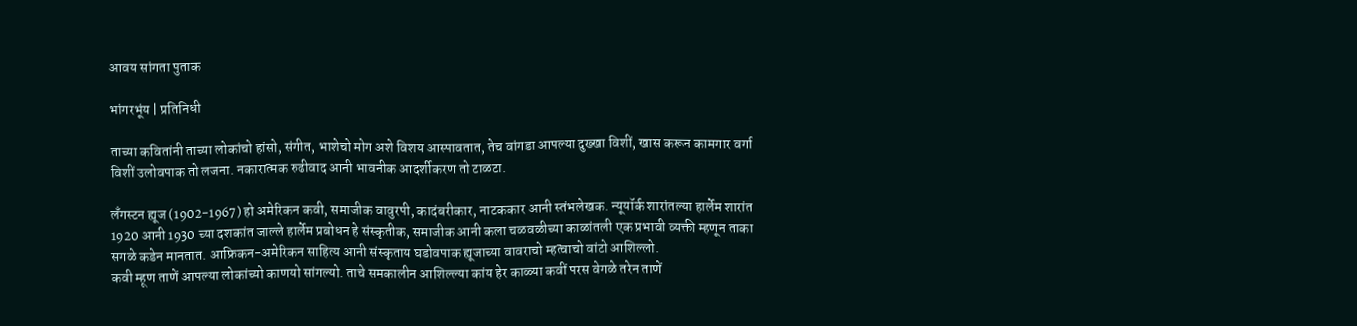आवय सांगता पुताक

भांगरभूंय | प्रतिनिधी

ताच्या कवितांनी ताच्या लोकांचो हांसो, संगीत, भाशेचो मोग अशे विशय आस्पावतात, तेच वांगडा आपल्या दुख्खा विशीं, खास करून कामगार वर्गा विशीं उलोवपाक तो लजना. नकारात्मक रुढीवाद आनी भावनीक आदर्शीकरण तो टाळटा.

लँगस्टन ह्यूज (1902-1967) हो अमेरिकन कवी, समाजीक वावुरपी, कादंबरीकार, नाटककार आनी स्तंभलेखक. न्यूयॉर्क शारांतल्या हार्लेम शारांत 1920 आनी 1930 च्या दशकांत जाल्ले हार्लेम प्रबोधन हे संस्कृतीक, समाजीक आनी कला चळवळीच्या काळांतली एक प्रभावी व्यक्ती म्हणून ताका सगळे कडेन मानतात. आफ्रिकन-अमेरिकन साहित्य आनी संस्कृताय घडोवपाक ह्यूजाच्या वावराचो म्हत्वाचो वांटो आशिल्लो.
कवी म्हूण ताणें आपल्या लोकांच्यो काणयो सांगल्यो. ताचे समकालीन आशिल्ल्या कांय हेर काळ्या कवीं परस वेगळे तरेन ताणें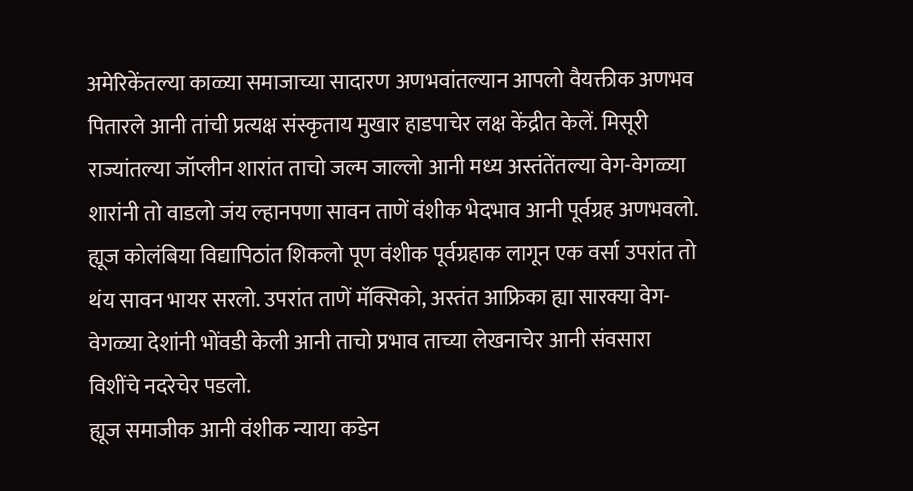अमेरिकेंतल्या काळ्या समाजाच्या सादारण अणभवांतल्यान आपलो वैयक्तीक अणभव पितारले आनी तांची प्रत्यक्ष संस्कृताय मुखार हाडपाचेर लक्ष केंद्रीत केलें. मिसूरी राज्यांतल्या जॉप्लीन शारांत ताचो जल्म जाल्लो आनी मध्य अस्तंतेंतल्या वेग-वेगळ्या शारांनी तो वाडलो जंय ल्हानपणा सावन ताणें वंशीक भेदभाव आनी पूर्वग्रह अणभवलो. ह्यूज कोलंबिया विद्यापिठांत शिकलो पूण वंशीक पूर्वग्रहाक लागून एक वर्सा उपरांत तो थंय सावन भायर सरलो. उपरांत ताणें मॅक्सिको, अस्तंत आफ्रिका ह्या सारक्या वेग-वेगळ्या देशांनी भोंवडी केली आनी ताचो प्रभाव ताच्या लेखनाचेर आनी संवसारा विशींचे नदरेचेर पडलो.
ह्यूज समाजीक आनी वंशीक न्याया कडेन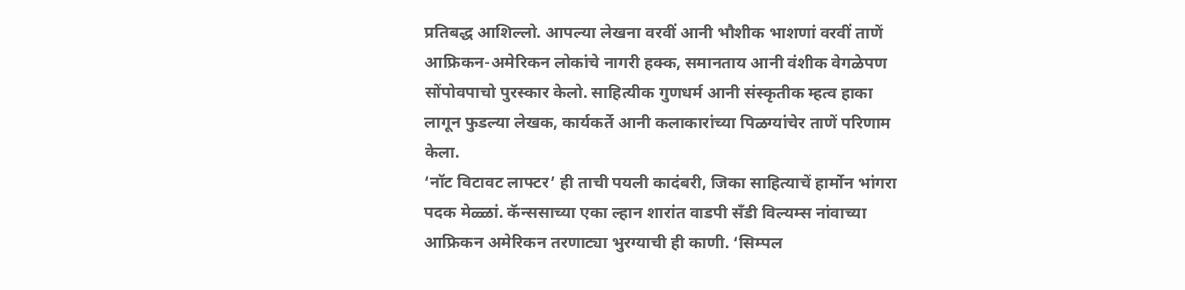प्रतिबद्ध आशिल्लो. आपल्या लेखना वरवीं आनी भौशीक भाशणां वरवीं ताणें आफ्रिकन-अमेरिकन लोकांचे नागरी हक्क, समानताय आनी वंशीक वेगळेपण सोंपोवपाचो पुरस्कार केलो. साहित्यीक गुणधर्म आनी संस्कृतीक म्हत्व हाका लागून फुडल्या लेखक, कार्यकर्ते आनी कलाकारांच्या पिळग्यांचेर ताणें परिणाम केला.
‘नॉट विटावट लाफ्टर’ ही ताची पयली कादंबरी, जिका साहित्याचें हार्मोन भांगरा पदक मेळ्ळां. कॅन्ससाच्या एका ल्हान शारांत वाडपी सॅंडी विल्यम्स नांवाच्या आफ्रिकन अमेरिकन तरणाट्या भुरग्याची ही काणी. ‘सिम्पल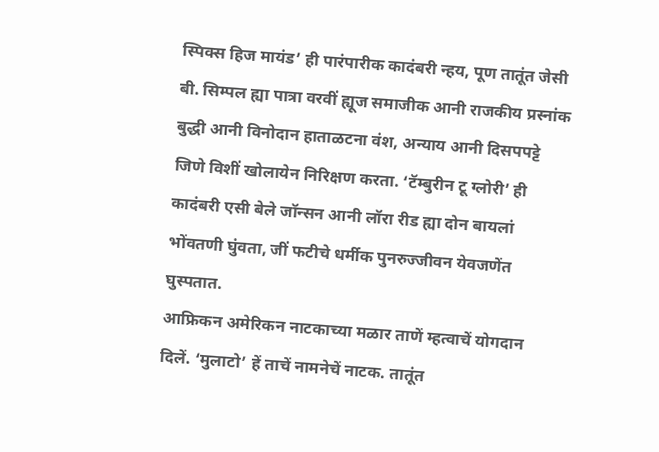स्पिक्स हिज मायंड’ ही पारंपारीक कादंबरी न्हय, पूण तातूंत जेसी बी. सिम्पल ह्या पात्रा वरवीं ह्यूज समाजीक आनी राजकीय प्रस्नांक बुद्धी आनी विनोदान हाताळटना वंश, अन्याय आनी दिसपपट्टे जिणे विशीं खोलायेन निरिक्षण करता. ‘टॅम्बुरीन टू ग्लोरी’ ही कादंबरी एसी बेले जॉन्सन आनी लॉरा रीड ह्या दोन बायलां भोंवतणी घुंवता, जीं फटीचे धर्मीक पुनरुज्जीवन येवजणेंत घुस्पतात.
आफ्रिकन अमेरिकन नाटकाच्या मळार ताणें म्हत्वाचें योगदान दिलें. ‘मुलाटो’ हें ताचें नामनेचें नाटक. तातूंत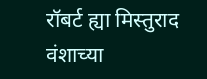रॉबर्ट ह्या मिस्तुराद वंशाच्या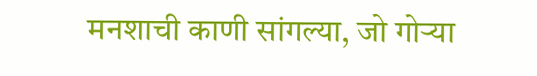मनशाची काणी सांगल्या, जो गोऱ्या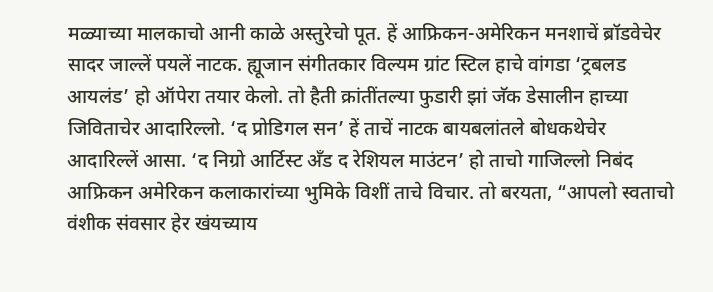मळ्याच्या मालकाचो आनी काळे अस्तुरेचो पूत. हें आफ्रिकन-अमेरिकन मनशाचें ब्रॉडवेचेर सादर जाल्लें पयलें नाटक. ह्यूजान संगीतकार विल्यम ग्रांट स्टिल हाचे वांगडा ‘ट्रबलड आयलंड’ हो ऑपेरा तयार केलो. तो हैती क्रांतींतल्या फुडारी झां जॅक डेसालीन हाच्या जिविताचेर आदारिल्लो. ‘द प्रोडिगल सन’ हें ताचें नाटक बायबलांतले बोधकथेचेर आदारिल्लें आसा. ‘द निग्रो आर्टिस्ट अँड द रेशियल माउंटन’ हो ताचो गाजिल्लो निबंद आफ्रिकन अमेरिकन कलाकारांच्या भुमिके विशीं ताचे विचार. तो बरयता, “आपलो स्वताचो वंशीक संवसार हेर खंयच्याय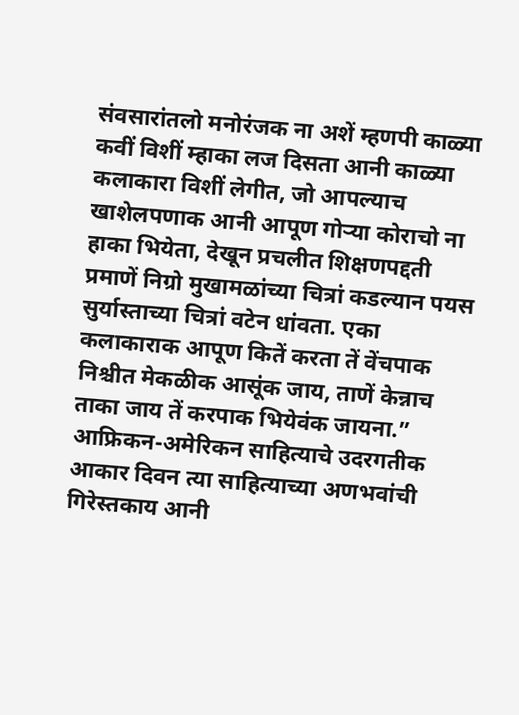संवसारांतलो मनोरंजक ना अशें म्हणपी काळ्या कवीं विशीं म्हाका लज दिसता आनी काळ्या कलाकारा विशीं लेगीत, जो आपल्याच खाशेलपणाक आनी आपूण गोऱ्या कोराचो ना हाका भियेता, देखून प्रचलीत शिक्षणपद्दती प्रमाणें निग्रो मुखामळांच्या चित्रां कडल्यान पयस सुर्यास्ताच्या चित्रां वटेन धांवता. एका कलाकाराक आपूण कितें करता तें वेंचपाक निश्चीत मेकळीक आसूंक जाय, ताणें केन्नाच ताका जाय तें करपाक भियेवंक जायना.”
आफ्रिकन-अमेरिकन साहित्याचे उदरगतीक आकार दिवन त्या साहित्याच्या अणभवांची गिरेस्तकाय आनी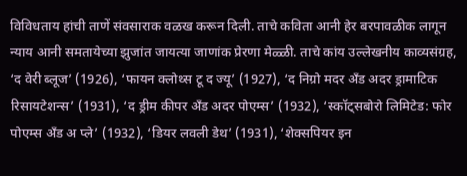विविधताय हांची ताणें संवसाराक वळख करून दिली. ताचे कविता आनी हेर बरपावळीक लागून न्याय आनी समतायेच्या झुजांत जायत्या जाणांक प्रेरणा मेळ्ळी. ताचे कांय उल्लेखनीय काव्यसंग्रह, ‘द वेरी ब्लूज’ (1926), ‘फायन क्लोथ्स टू द ज्यू’ (1927), ‘द निग्रो मदर अँड अदर ड्रामाटिक रिसायटेशन्स’ (1931), ‘द ड्रीम कीपर अँड अदर पोएम्स’ (1932), ‘स्कॉट्सबोरो लिमिटेड: फोर पोएम्स अँड अ प्ले’ (1932), ‘डियर लवली डेथ’ (1931), ‘शेक्सपियर इन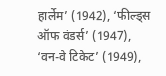हार्लेम’ (1942), ‘फील्ड्स ऑफ वंडर्स’ (1947), ‘वन-वे टिकेट’ (1949),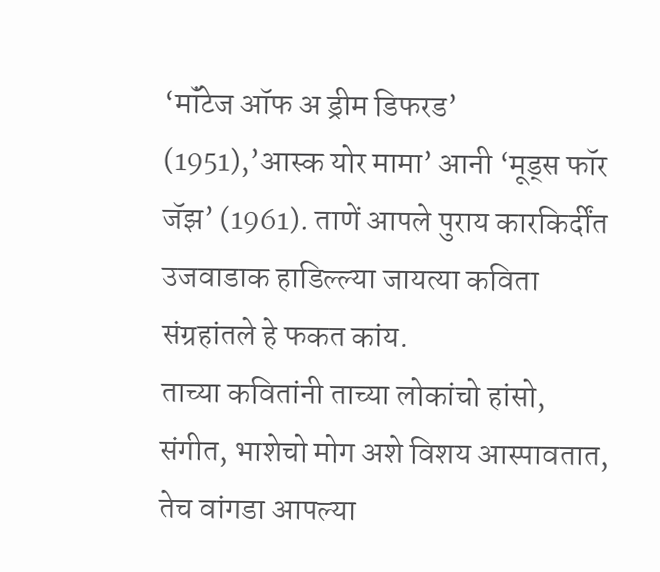‘मॉंटेज ऑफ अ ड्रीम डिफरड’ (1951),’आस्क योर मामा’ आनी ‘मूड्स फॉर जॅझ’ (1961). ताणें आपले पुराय कारकिर्दींत उजवाडाक हाडिल्ल्या जायत्या कविता संग्रहांतले हे फकत कांय.
ताच्या कवितांनी ताच्या लोकांचो हांसो, संगीत, भाशेचो मोग अशे विशय आस्पावतात, तेच वांगडा आपल्या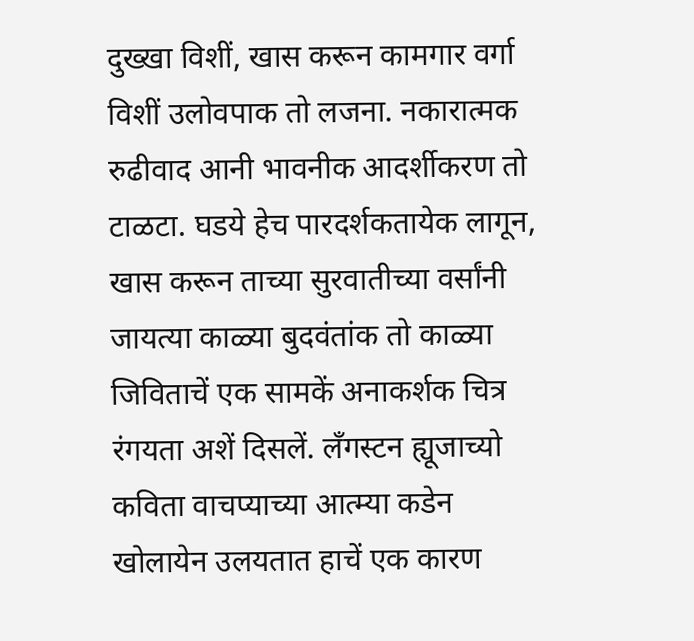दुख्खा विशीं, खास करून कामगार वर्गा विशीं उलोवपाक तो लजना. नकारात्मक रुढीवाद आनी भावनीक आदर्शीकरण तो टाळटा. घडये हेच पारदर्शकतायेक लागून, खास करून ताच्या सुरवातीच्या वर्सांनी जायत्या काळ्या बुदवंतांक तो काळ्या जिविताचें एक सामकें अनाकर्शक चित्र रंगयता अशें दिसलें. लॅंगस्टन ह्यूजाच्यो कविता वाचप्याच्या आत्म्या कडेन खोलायेन उलयतात हाचें एक कारण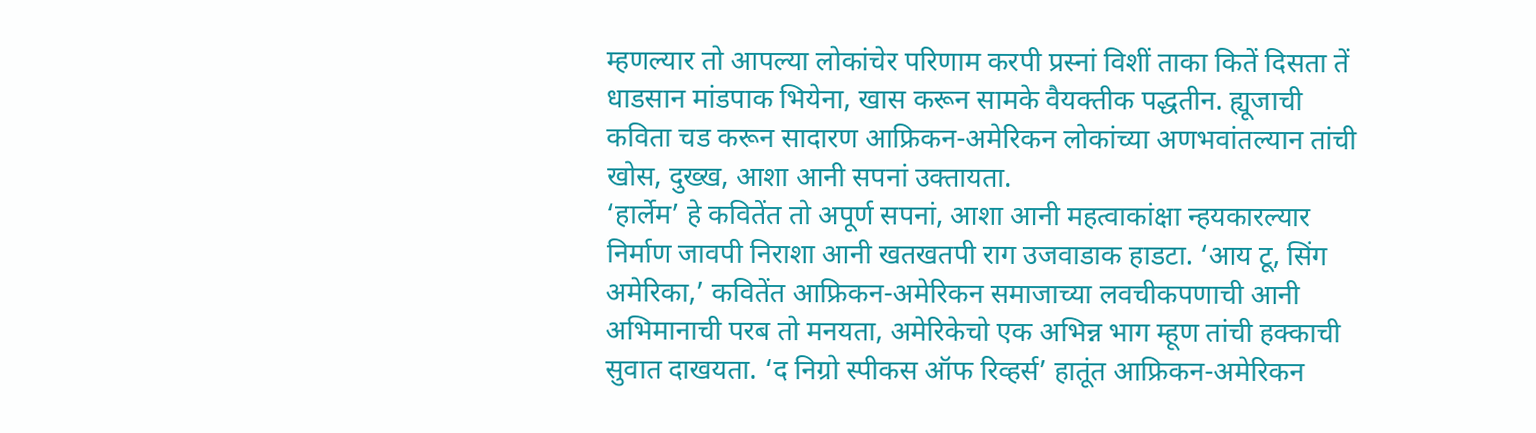म्हणल्यार तो आपल्या लोकांचेर परिणाम करपी प्रस्नां विशीं ताका कितें दिसता तें धाडसान मांडपाक भियेना, खास करून सामके वैयक्तीक पद्धतीन. ह्यूजाची कविता चड करून सादारण आफ्रिकन-अमेरिकन लोकांच्या अणभवांतल्यान तांची खोस, दुख्ख, आशा आनी सपनां उक्तायता.
‘हार्लेम’ हे कवितेंत तो अपूर्ण सपनां, आशा आनी महत्वाकांक्षा न्हयकारल्यार निर्माण जावपी निराशा आनी खतखतपी राग उजवाडाक हाडटा. ‘आय टू, सिंग अमेरिका,’ कवितेंत आफ्रिकन-अमेरिकन समाजाच्या लवचीकपणाची आनी अभिमानाची परब तो मनयता, अमेरिकेचो एक अभिन्न भाग म्हूण तांची हक्काची सुवात दाखयता. ‘द निग्रो स्पीकस ऑफ रिव्हर्स’ हातूंत आफ्रिकन-अमेरिकन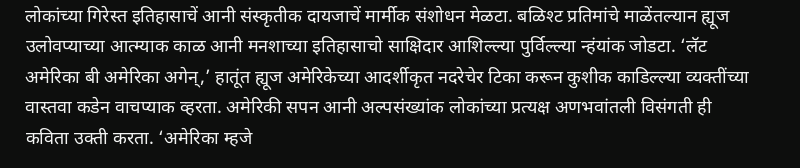लोकांच्या गिरेस्त इतिहासाचें आनी संस्कृतीक दायजाचें मार्मीक संशोधन मेळटा. बळिश्ट प्रतिमांचे माळेंतल्यान ह्यूज उलोवप्याच्या आत्म्याक काळ आनी मनशाच्या इतिहासाचो साक्षिदार आशिल्ल्या पुर्विल्ल्या न्हंयांक जोडटा. ‘लॅट अमेरिका बी अमेरिका अगेन्,’ हातूंत ह्यूज अमेरिकेच्या आदर्शीकृत नदरेचेर टिका करून कुशीक काडिल्ल्या व्यक्तींच्या वास्तवा कडेन वाचप्याक व्हरता. अमेरिकी सपन आनी अल्पसंख्यांक लोकांच्या प्रत्यक्ष अणभवांतली विसंगती ही कविता उक्ती करता. ‘अमेरिका म्हजे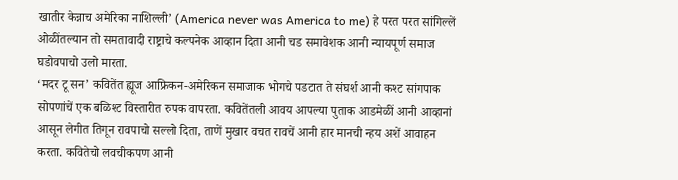खातीर केन्नाच अमेरिका नाशिल्ली’ (America never was America to me) हे परत परत सांगिल्लें ओळींतल्यान तो समतावादी राष्ट्राचे कल्पनेक आव्हान दिता आनी चड समावेशक आनी न्यायपूर्ण समाज घडोवपाचो उलो मारता.
‘मदर टू सन’ कवितेंत ह्यूज आफ्रिकन-अमेरिकन समाजाक भोगचे पडटात ते संघर्श आनी कश्ट सांगपाक सोपणांचें एक बळिश्ट विस्तारीत रुपक वापरता. कवितेंतली आवय आपल्या पुताक आडमेळीं आनी आव्हानां आसून लेगीत तिगून रावपाचो सल्लो दिता, ताणें मुखार वचत रावचें आनी हार मानची न्हय अशें आवाहन करता. कवितेचो लवचीकपण आनी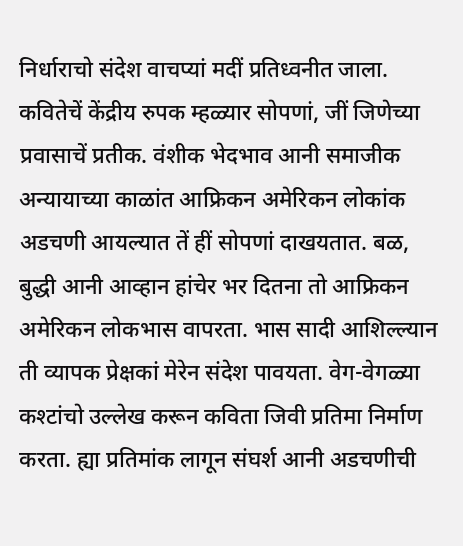निर्धाराचो संदेश वाचप्यां मदीं प्रतिध्वनीत जाला. कवितेचें केंद्रीय रुपक म्हळ्यार सोपणां, जीं जिणेच्या प्रवासाचें प्रतीक. वंशीक भेदभाव आनी समाजीक अन्यायाच्या काळांत आफ्रिकन अमेरिकन लोकांक अडचणी आयल्यात तें हीं सोपणां दाखयतात. बळ, बुद्धी आनी आव्हान हांचेर भर दितना तो आफ्रिकन अमेरिकन लोकभास वापरता. भास सादी आशिल्ल्यान ती व्यापक प्रेक्षकां मेरेन संदेश पावयता. वेग-वेगळ्या कश्टांचो उल्लेख करून कविता जिवी प्रतिमा निर्माण करता. ह्या प्रतिमांक लागून संघर्श आनी अडचणीची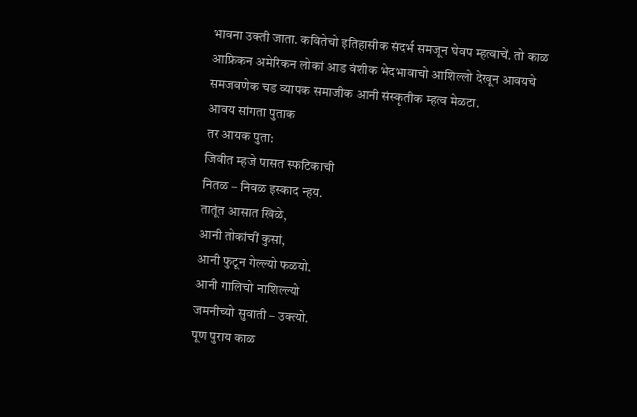भावना उक्ती जाता. कवितेचो इतिहासीक संदर्भ समजून घेवप म्हत्वाचें. तो काळ आफ्रिकन अमेरिकन लोकां आड वंशीक भेदभावाचो आशिल्लो देखून आवयचे समजवणेक चड व्यापक समाजीक आनी संस्कृतीक म्हत्व मेळटा.
आवय सांगता पुताक
तर आयक पुता:
जिवीत म्हजे पासत स्फटिकाची
नितळ – निवळ इस्काद न्हय.
तातूंत आसात खिळे,
आनी तोकांचीं कुसां,
आनी फुटून गेल्ल्यो फळयो.
आनी गालिचो नाशिल्ल्यो
जमनीच्यो सुवाती – उक्त्यो.
पूण पुराय काळ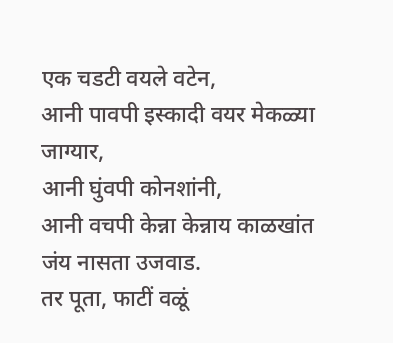एक चडटी वयले वटेन,
आनी पावपी इस्कादी वयर मेकळ्या जाग्यार,
आनी घुंवपी कोनशांनी,
आनी वचपी केन्ना केन्नाय काळखांत
जंय नासता उजवाड.
तर पूता, फाटीं वळूं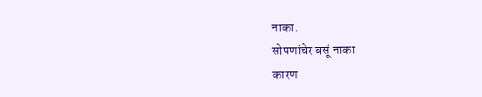नाका.
सोपणांचेर बसूं नाका
कारण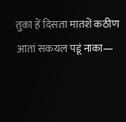तुका हें दिसता मातशें कठीण
आतां सकयल पडूं नाका—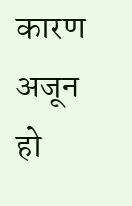कारण अजून हो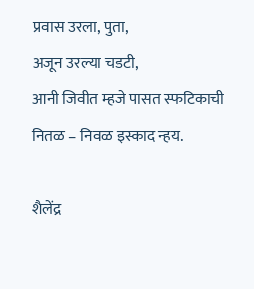प्रवास उरला, पुता,
अजून उरल्या चडटी,
आनी जिवीत म्हजे पासत स्फटिकाची
नितळ – निवळ इस्काद न्हय.

शैलेंद्र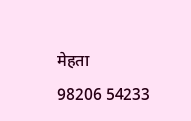मेहता
98206 54233